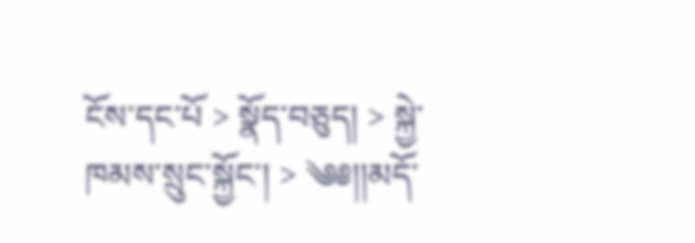ངོས་དང་པོ > སྣོད་བཅུད། > སྐྱེ་ཁམས་སྲུང་སྐྱོང་། > ༄༅།།མདོ་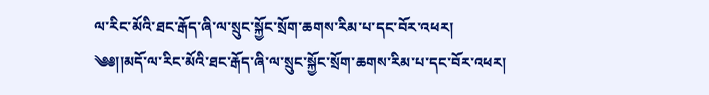ལ་རིང་མོའི་ཐང་རྒོད་ཞི་ལ་སྲུང་སྐྱོང་སྲོག་ཆགས་རིམ་པ་དང་བོར་འཕར།
༄༅།།མདོ་ལ་རིང་མོའི་ཐང་རྒོད་ཞི་ལ་སྲུང་སྐྱོང་སྲོག་ཆགས་རིམ་པ་དང་བོར་འཕར།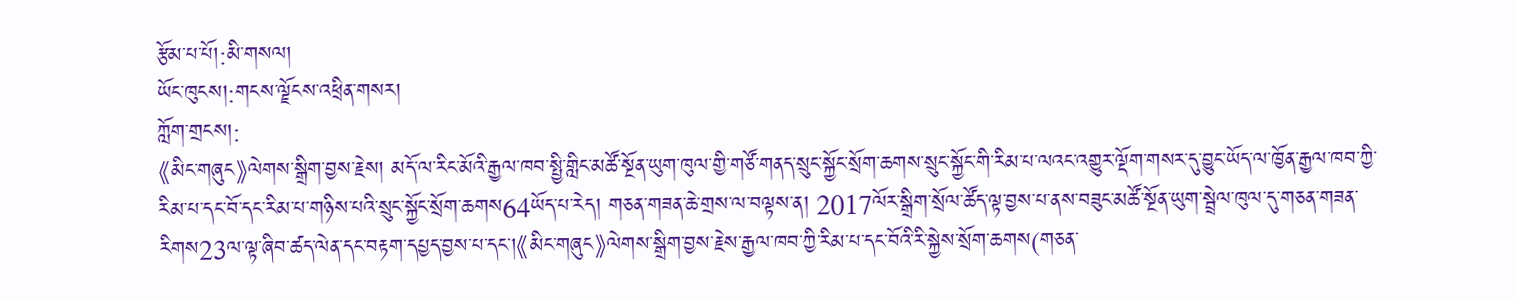རྩོམ་པ་པོ།:མི་གསལ།
ཡོང་ཁུངས།:གངས་ལྗོངས་འཕྲིན་གསར།
ཀློག་གྲངས།:
《མིང་གཞུང》ལེགས་སྒྲིག་བྱས་རྗེས། མདོ་ལ་རིང་མོའི་རྒྱལ་ཁབ་སྤྱི་གླིང་མཚོ་སྔོན་ཡུག་ཁུལ་གྱི་གཙོ་གནད་སྲུང་སྐྱོང་སྲོག་ཆགས་སྲུང་སྐྱོང་གི་རིམ་པ་ལའང་འགྱུར་ལྡོག་གསར་དུ་བྱུང་ཡོད་ལ་ཁྱོན་རྒྱལ་ཁབ་ཀྱི་རིམ་པ་དང་བོ་དང་རིམ་པ་གཉིས་པའི་སྲུང་སྐྱོང་སྲོག་ཆགས64ཡོད་པ་རེད། གཅན་གཟན་ཆེ་གྲས་ལ་བལྟས་ན། 2017ལོར་སྒྲིག་སྲོལ་ཚོད་ལྟ་བྱས་པ་ནས་བཟུང་མཚོ་སྔོན་ཡུག་སྦྲེལ་ཁུལ་དུ་གཅན་གཟན་རིགས23ལ་ལྟ་ཞིབ་ཚད་ལེན་དང་བརྟག་དཔྱད་བྱས་པ་དང་།《མིང་གཞུང》ལེགས་སྒྲིག་བྱས་རྗེས་རྒྱལ་ཁབ་ཀྱི་རིམ་པ་དང་བོའི་རི་སྐྱེས་སྲོག་ཆགས(གཅན་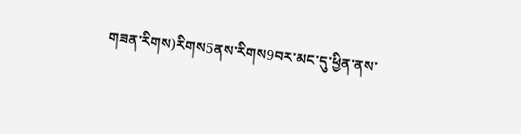གཟན་རིགས)རིགས5ནས་རིགས9བར་མང་དུ་ཕྱིན་ནས་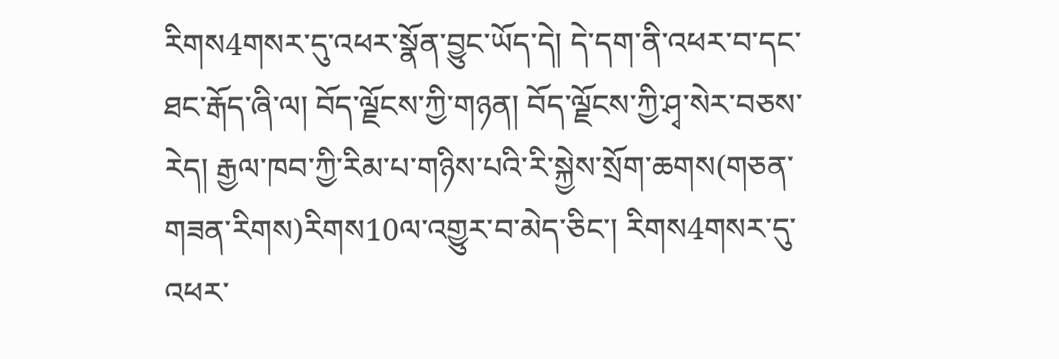རིགས4གསར་དུ་འཕར་སྣོན་བྱུང་ཡོད་དེ། དེ་དག་ནི་འཕར་བ་དང་ཐང་རྒོད་ཞི་ལ། བོད་ལྗོངས་ཀྱི་གཉན། བོད་ལྗོངས་ཀྱི་ཤྭ་སེར་བཅས་རེད། རྒྱལ་ཁབ་ཀྱི་རིམ་པ་གཉིས་པའི་རི་སྐྱེས་སྲོག་ཆགས(གཅན་གཟན་རིགས)རིགས10ལ་འགྱུར་བ་མེད་ཅིང་། རིགས4གསར་དུ་འཕར་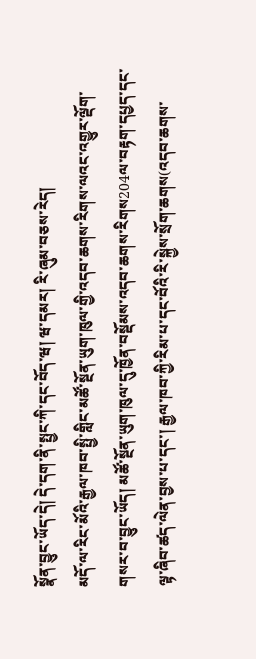སྣོན་བྱུང་ཡོད་དེ། དེ་དག་ནི་སྤྱང་ཀི་དང་བོད་ཝ། ཝ་དམར། རི་ཞུམ་བཅས་རེད།
མདོ་ལ་རིང་མོའི་རྒྱལ་ཁབ་སྤྱི་གླིང་མཚོ་སྔོན་ཡུག་ཁུལ་གྱི་འདབ་ཆགས་རིགས་ལའང་འགྱུར་ལྡོག་གསར་བ་བྱུང་ཡོད། མཚོ་སྔོན་ཡུག་ཁུལ་དུ་ཁྱོན་བསྡོམས་འདབ་ཆགས་རིགས204ལ་བརྟག་དཔྱད་དང་ལྟ་ཞིབ་ཚད་ལེན་བྱས་པ་དང་། རྒྱལ་ཁབ་ཀྱི་རིམ་པ་དང་བོའི་རི་སྐྱེས་སྲོག་ཆགས(འདབ་ཆགས་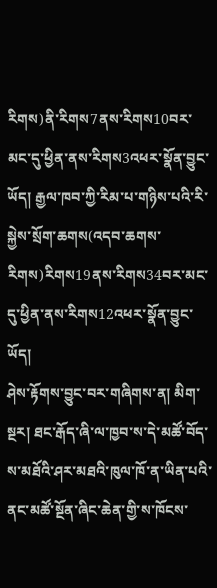རིགས)ནི་རིགས7ནས་རིགས10བར་མང་དུ་ཕྱིན་ནས་རིགས3འཕར་སྣོན་བྱུང་ཡོད། རྒྱལ་ཁབ་ཀྱི་རིམ་པ་གཉིས་པའི་རི་སྐྱེས་སྲོག་ཆགས(འདབ་ཆགས་རིགས)རིགས19ནས་རིགས34བར་མང་དུ་ཕྱིན་ནས་རིགས12འཕར་སྣོན་བྱུང་ཡོད།
ཤེས་རྟོགས་བྱུང་བར་གཞིགས་ན། མིག་སྔར། ཐང་རྒོད་ཞི་ལ་ཁྱབ་ས་དེ་མཚོ་བོད་ས་མཐོའི་ཤར་མཐའི་ཁུལ་ཁོ་ན་ཡིན་པའི་ནང་མཚོ་སྔོན་ཞིང་ཆེན་གྱི་ས་ཁོངས་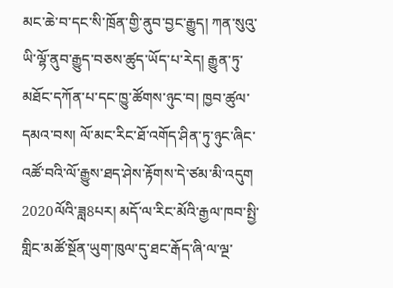མང་ཆེ་བ་དང་སི་ཁྲོན་གྱི་ནུབ་བྱང་རྒྱུད། ཀན་སུའུ་ཡི་ལྷོ་ནུབ་རྒྱུད་བཅས་ཚུད་ཡོད་པ་རེད། རྒྱུན་ཏུ་མཐོང་དཀོན་པ་དང་ཁྱུ་ཚོགས་ཉུང་བ། ཁྱབ་ཚུལ་དམའ་བས། ལོ་མང་རིང་ཐོ་འགོད་ཤིན་ཏུ་ཉུང་ཞིང་འཚོ་བའི་ལོ་རྒྱུས་ཐད་ཤེས་རྟོགས་དེ་ཙམ་མི་འདུག
2020ལོའི་ཟླ8པར། མདོ་ལ་རིང་མོའི་རྒྱལ་ཁབ་སྤྱི་གླིང་མཚོ་སྔོན་ཡུག་ཁུལ་དུ་ཐང་རྒོད་ཞི་ལ་ལྔ་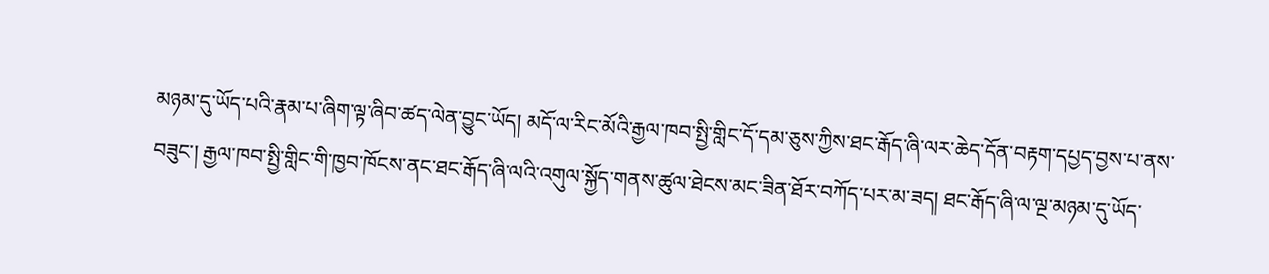མཉམ་དུ་ཡོད་པའི་རྣམ་པ་ཞིག་ལྟ་ཞིབ་ཚད་ལེན་བྱུང་ཡོད། མདོ་ལ་རིང་མོའི་རྒྱལ་ཁབ་སྤྱི་གླིང་དོ་དམ་ཅུས་ཀྱིས་ཐང་རྒོད་ཞི་ལར་ཆེད་དོན་བརྟག་དཔྱད་བྱས་པ་ནས་བཟུང་། རྒྱལ་ཁབ་སྤྱི་གླིང་གི་ཁྱབ་ཁོངས་ནང་ཐང་རྒོད་ཞི་ལའི་འགུལ་སྐྱོད་གནས་ཚུལ་ཐེངས་མང་ཟིན་ཐོར་བཀོད་པར་མ་ཟད། ཐང་རྒོད་ཞི་ལ་ལྔ་མཉམ་དུ་ཡོད་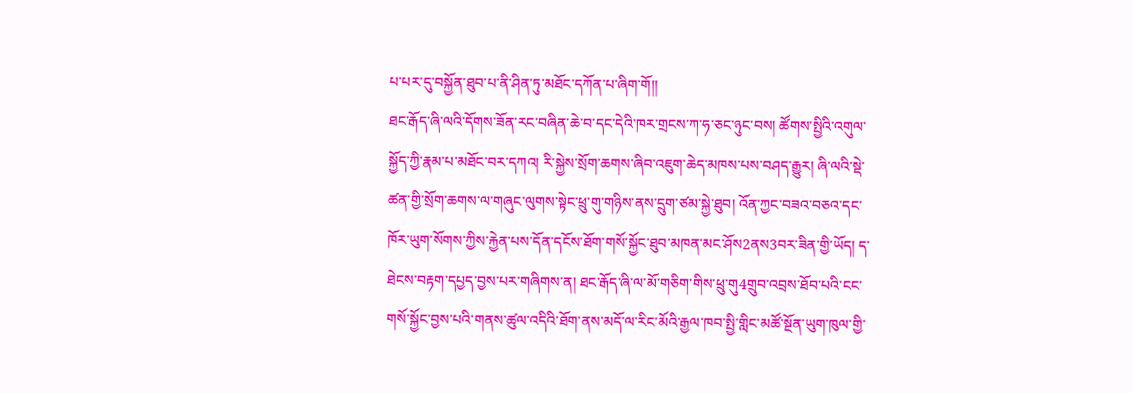པ་པར་དུ་བསྐྱོན་ཐུབ་པ་ནི་ཤིན་ཏུ་མཐོང་དཀོན་པ་ཞིག་གོ།།
ཐང་རྒོད་ཞི་ལའི་དོགས་ཟོན་རང་བཞིན་ཆེ་བ་དང་དེའི་ཁར་གྲངས་ཀ་ཧ་ཅང་ཉུང་བས། ཚོགས་སྤྱིའི་འགུལ་སྐྱོད་ཀྱི་རྣམ་པ་མཐོང་བར་དཀའ། རི་སྐྱེས་སྲོག་ཆགས་ཞིབ་འཇུག་ཆེད་མཁས་པས་བཤད་རྒྱུར། ཞི་ལའི་སྡེ་ཚན་གྱི་སྲོག་ཆགས་ལ་གཞུང་ལུགས་སྟེང་ཕྲུ་གུ་གཉིས་ནས་དྲུག་ཙམ་སྐྱེ་ཐུབ། འོན་ཀྱང་བཟའ་བཅའ་དང་ཁོར་ཡུག་སོགས་ཀྱིས་རྐྱེན་པས་དོན་དངོས་ཐོག་གསོ་སྐྱོང་ཐུབ་མཁན་མང་ཤོས2ནས3བར་ཟིན་གྱི་ཡོད། ད་ཐེངས་བརྟག་དཔྱད་བྱས་པར་གཞིགས་ན། ཐང་རྒོད་ཞི་ལ་མོ་གཅིག་གིས་ཕྲུ་གུ4གྲུབ་འབྲས་ཐོབ་པའི་ངང་གསོ་སྐྱོང་བྱས་པའི་གནས་ཚུལ་འདིའི་ཐོག་ནས་མདོ་ལ་རིང་མོའི་རྒྱལ་ཁབ་སྤྱི་གླིང་མཚོ་སྔོན་ཡུག་ཁུལ་གྱི་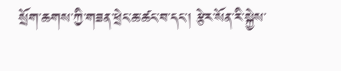སྲོག་ཆགས་ཀྱི་གཟན་ཕྲེང་ཆ་ཚང་བ་དང་། རྩེར་སོན་རི་སྐྱེས་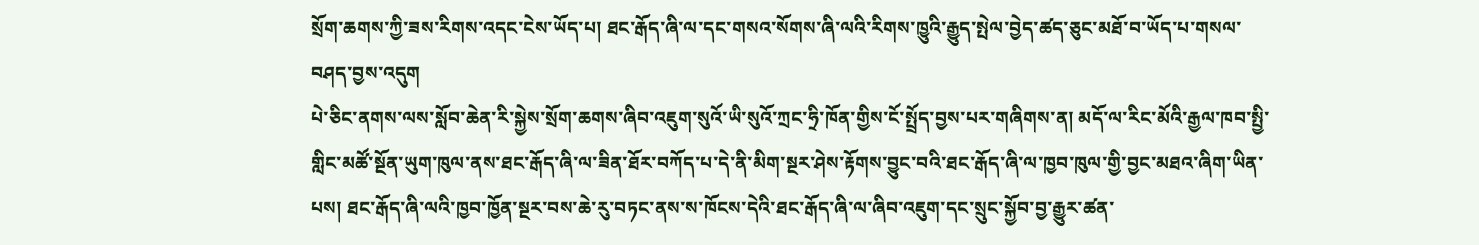སྲོག་ཆགས་ཀྱི་ཟས་རིགས་འདང་ངེས་ཡོད་པ། ཐང་རྒོད་ཞི་ལ་དང་གསའ་སོགས་ཞི་ལའི་རིགས་ཁྱུའི་རྒྱུད་སྤེལ་བྱེད་ཚད་ཅུང་མཐོ་བ་ཡོད་པ་གསལ་བཤད་བྱས་འདུག
པེ་ཅིང་ནགས་ལས་སློབ་ཆེན་རི་སྐྱེས་སྲོག་ཆགས་ཞིབ་འཇུག་སུའོ་ཡི་སུའོ་ཀྲང་ཧྲི་ཁོན་གྱིས་ངོ་སྤྲོད་བྱས་པར་གཞིགས་ན། མདོ་ལ་རིང་མོའི་རྒྱལ་ཁབ་སྤྱི་གླིང་མཚོ་སྔོན་ཡུག་ཁུལ་ནས་ཐང་རྒོད་ཞི་ལ་ཟིན་ཐོར་བཀོད་པ་དེ་ནི་མིག་སྔར་ཤེས་རྟོགས་བྱུང་བའི་ཐང་རྒོད་ཞི་ལ་ཁྱབ་ཁུལ་གྱི་བྱང་མཐའ་ཞིག་ཡིན་པས། ཐང་རྒོད་ཞི་ལའི་ཁྱབ་ཁྱོན་སྔར་བས་ཆེ་རུ་བཏང་ནས་ས་ཁོངས་དེའི་ཐང་རྒོད་ཞི་ལ་ཞིབ་འཇུག་དང་སྲུང་སྐྱོབ་བྱ་རྒྱུར་ཚན་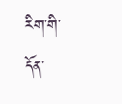རིག་གི་དོན་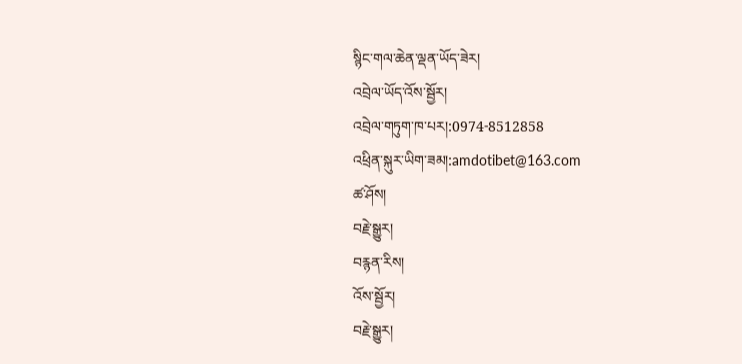སྙིང་གལ་ཆེན་ལྡན་ཡོད་ཟེར།
འབྲེལ་ཡོད་འོས་སྦྱོར།
འབྲེལ་གཏུག་ཁ་པར།:0974-8512858
འཕྲིན་སྐུར་ཡིག་ཟམ།:amdotibet@163.com
ཚ་ཤོས།
བརྗེ་སྒྱུར།
བརྙན་རིས།
འོས་སྦྱོར།
བརྗེ་སྒྱུར།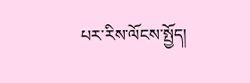པར་རིས་ལོངས་སྤྱོད།